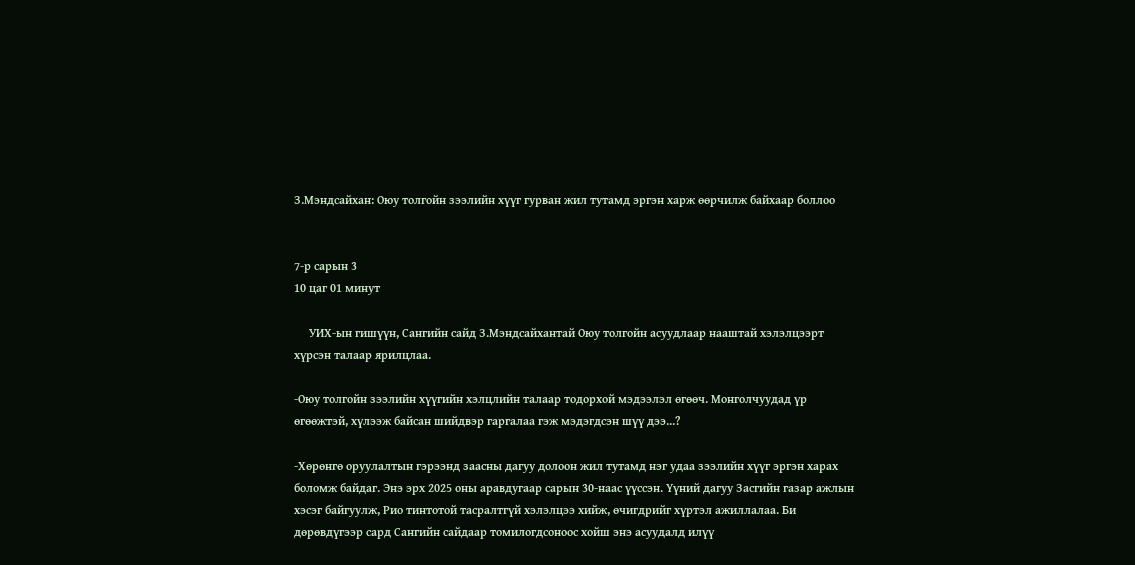З.Мэндсайхан: Оюу толгойн зээлийн хүүг гурван жил тутамд эргэн харж өөрчилж байхаар боллоо


7-р сарын 3
10 цаг 01 минут

     УИХ-ын гишүүн, Сангийн сайд З.Мэндсайхантай Оюу толгойн асуудлаар нааштай хэлэлцээрт хүрсэн талаар ярилцлаа.

-Оюу толгойн зээлийн хүүгийн хэлцлийн талаар тодорхой мэдээлэл өгөөч. Монголчуудад үр өгөөжтэй, хүлээж байсан шийдвэр гаргалаа гэж мэдэгдсэн шүү дээ...?

-Хөрөнгө оруулалтын гэрээнд заасны дагуу долоон жил тутамд нэг удаа зээлийн хүүг эргэн харах боломж байдаг. Энэ эрх 2025 оны аравдугаар сарын 30-наас үүссэн. Үүний дагуу Засгийн газар ажлын хэсэг байгуулж, Рио тинтотой тасралтгүй хэлэлцээ хийж, өчигдрийг хүртэл ажиллалаа. Би дөрөвдүгээр сард Сангийн сайдаар томилогдсоноос хойш энэ асуудалд илүү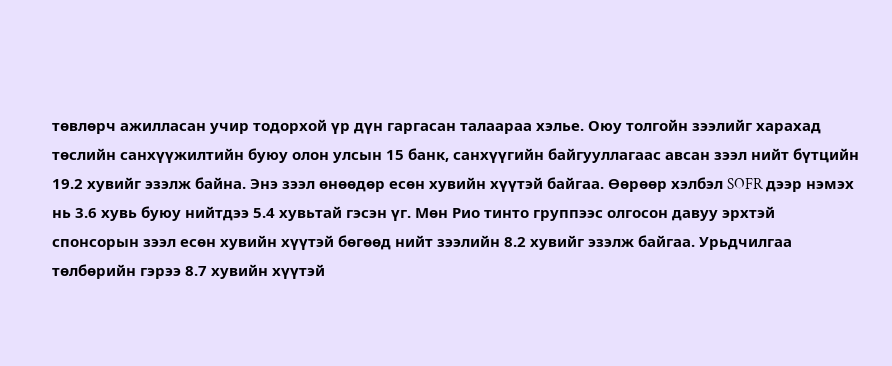төвлөрч ажилласан учир тодорхой үр дүн гаргасан талаараа хэлье. Оюу толгойн зээлийг харахад төслийн санхүүжилтийн буюу олон улсын 15 банк, санхүүгийн байгууллагаас авсан зээл нийт бүтцийн 19.2 хувийг эзэлж байна. Энэ зээл өнөөдөр есөн хувийн хүүтэй байгаа. Өөрөөр хэлбэл SOFR дээр нэмэх нь 3.6 хувь буюу нийтдээ 5.4 хувьтай гэсэн үг. Мөн Рио тинто группээс олгосон давуу эрхтэй спонсорын зээл есөн хувийн хүүтэй бөгөөд нийт зээлийн 8.2 хувийг эзэлж байгаа. Урьдчилгаа төлбөрийн гэрээ 8.7 хувийн хүүтэй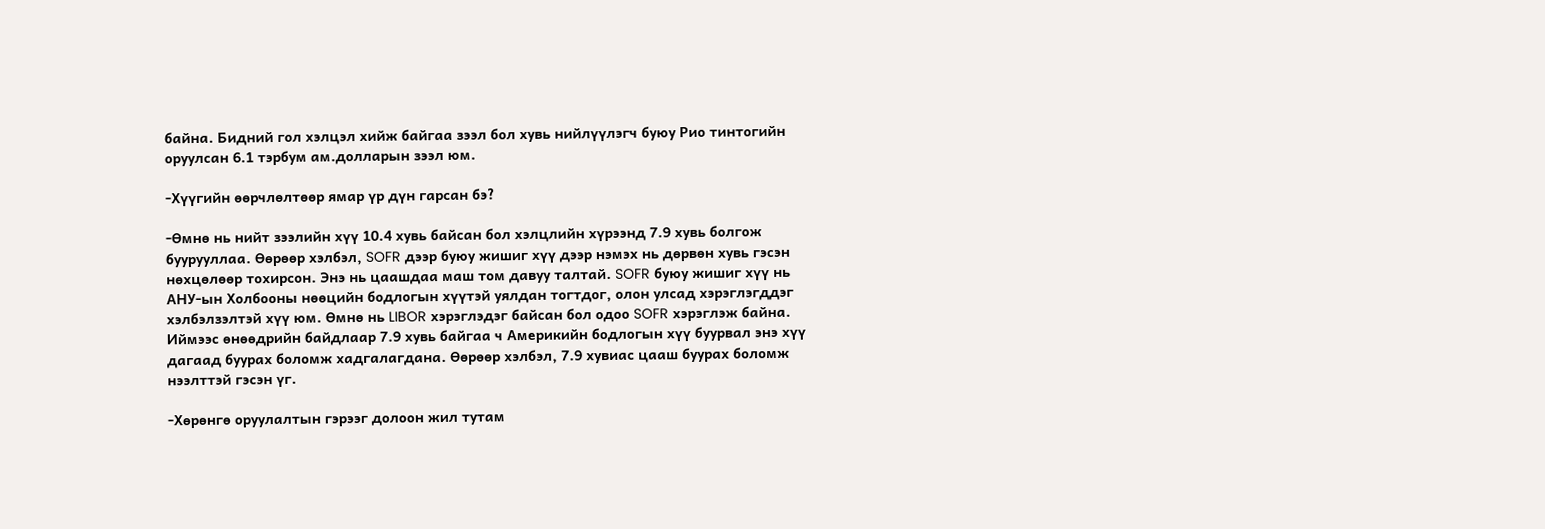байна. Бидний гол хэлцэл хийж байгаа зээл бол хувь нийлүүлэгч буюу Рио тинтогийн оруулсан 6.1 тэрбум ам.долларын зээл юм.

-Хүүгийн өөрчлөлтөөр ямар үр дүн гарсан бэ?

-Өмнө нь нийт зээлийн хүү 10.4 хувь байсан бол хэлцлийн хүрээнд 7.9 хувь болгож буурууллаа. Өөрөөр хэлбэл, SOFR дээр буюу жишиг хүү дээр нэмэх нь дөрвөн хувь гэсэн нөхцөлөөр тохирсон. Энэ нь цаашдаа маш том давуу талтай. SOFR буюу жишиг хүү нь АНУ-ын Холбооны нөөцийн бодлогын хүүтэй уялдан тогтдог, олон улсад хэрэглэгддэг хэлбэлзэлтэй хүү юм. Өмнө нь LIBOR хэрэглэдэг байсан бол одоо SOFR хэрэглэж байна. Иймээс өнөөдрийн байдлаар 7.9 хувь байгаа ч Америкийн бодлогын хүү буурвал энэ хүү дагаад буурах боломж хадгалагдана. Өөрөөр хэлбэл, 7.9 хувиас цааш буурах боломж нээлттэй гэсэн үг.

-Хөрөнгө оруулалтын гэрээг долоон жил тутам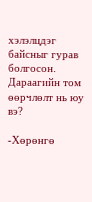хэлэлцдэг байсныг гурав болгосон. Дараагийн том өөрчлөлт нь юу вэ?

-Хөрөнгө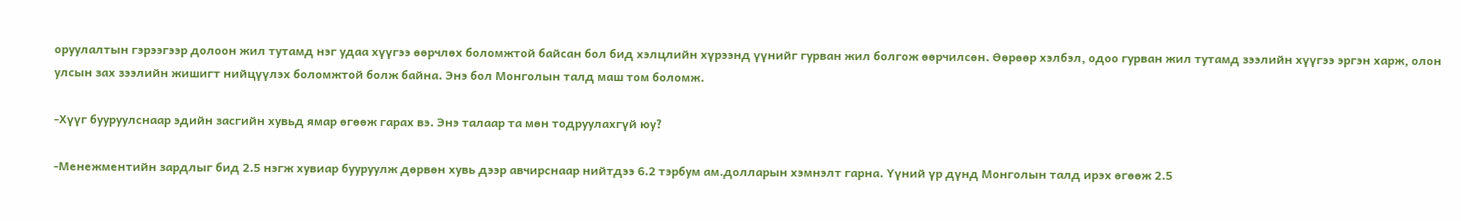оруулалтын гэрээгээр долоон жил тутамд нэг удаа хүүгээ өөрчлөх боломжтой байсан бол бид хэлцлийн хүрээнд үүнийг гурван жил болгож өөрчилсөн. Өөрөөр хэлбэл, одоо гурван жил тутамд зээлийн хүүгээ эргэн харж, олон улсын зах зээлийн жишигт нийцүүлэх боломжтой болж байна. Энэ бол Монголын талд маш том боломж.

-Хүүг бууруулснаар эдийн засгийн хувьд ямар өгөөж гарах вэ. Энэ талаар та мөн тодруулахгүй юу?

-Менежментийн зардлыг бид 2.5 нэгж хувиар бууруулж дөрвөн хувь дээр авчирснаар нийтдээ 6.2 тэрбум ам.долларын хэмнэлт гарна. Үүний үр дүнд Монголын талд ирэх өгөөж 2.5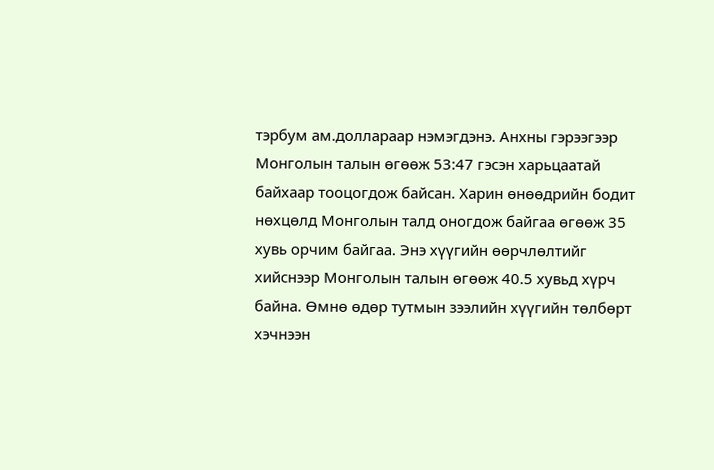тэрбум ам.доллараар нэмэгдэнэ. Анхны гэрээгээр Монголын талын өгөөж 53:47 гэсэн харьцаатай байхаар тооцогдож байсан. Харин өнөөдрийн бодит нөхцөлд Монголын талд оногдож байгаа өгөөж 35 хувь орчим байгаа. Энэ хүүгийн өөрчлөлтийг хийснээр Монголын талын өгөөж 40.5 хувьд хүрч байна. Өмнө өдөр тутмын зээлийн хүүгийн төлбөрт хэчнээн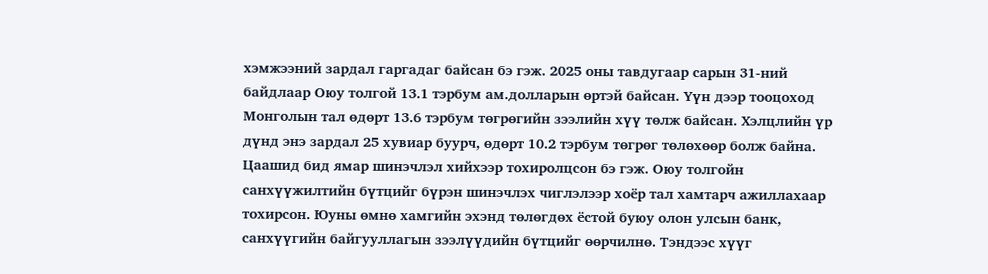хэмжээний зардал гаргадаг байсан бэ гэж. 2025 оны тавдугаар сарын 31-ний байдлаар Оюу толгой 13.1 тэрбум ам.долларын өртэй байсан. Үүн дээр тооцоход Монголын тал өдөрт 13.6 тэрбум төгрөгийн зээлийн хүү төлж байсан. Хэлцлийн үр дүнд энэ зардал 25 хувиар буурч, өдөрт 10.2 тэрбум төгрөг төлөхөөр болж байна. Цаашид бид ямар шинэчлэл хийхээр тохиролцсон бэ гэж. Оюу толгойн санхүүжилтийн бүтцийг бүрэн шинэчлэх чиглэлээр хоёр тал хамтарч ажиллахаар тохирсон. Юуны өмнө хамгийн эхэнд төлөгдөх ёстой буюу олон улсын банк, санхүүгийн байгууллагын зээлүүдийн бүтцийг өөрчилнө. Тэндээс хүүг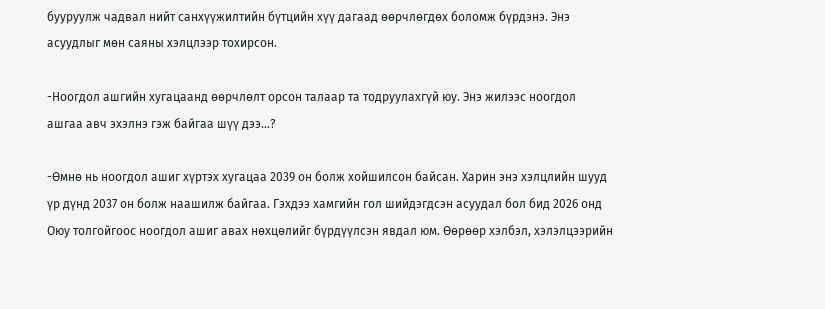бууруулж чадвал нийт санхүүжилтийн бүтцийн хүү дагаад өөрчлөгдөх боломж бүрдэнэ. Энэ асуудлыг мөн саяны хэлцлээр тохирсон.

-Ноогдол ашгийн хугацаанд өөрчлөлт орсон талаар та тодруулахгүй юу. Энэ жилээс ноогдол ашгаа авч эхэлнэ гэж байгаа шүү дээ...?

-Өмнө нь ноогдол ашиг хүртэх хугацаа 2039 он болж хойшилсон байсан. Харин энэ хэлцлийн шууд үр дүнд 2037 он болж наашилж байгаа. Гэхдээ хамгийн гол шийдэгдсэн асуудал бол бид 2026 онд Оюу толгойгоос ноогдол ашиг авах нөхцөлийг бүрдүүлсэн явдал юм. Өөрөөр хэлбэл, хэлэлцээрийн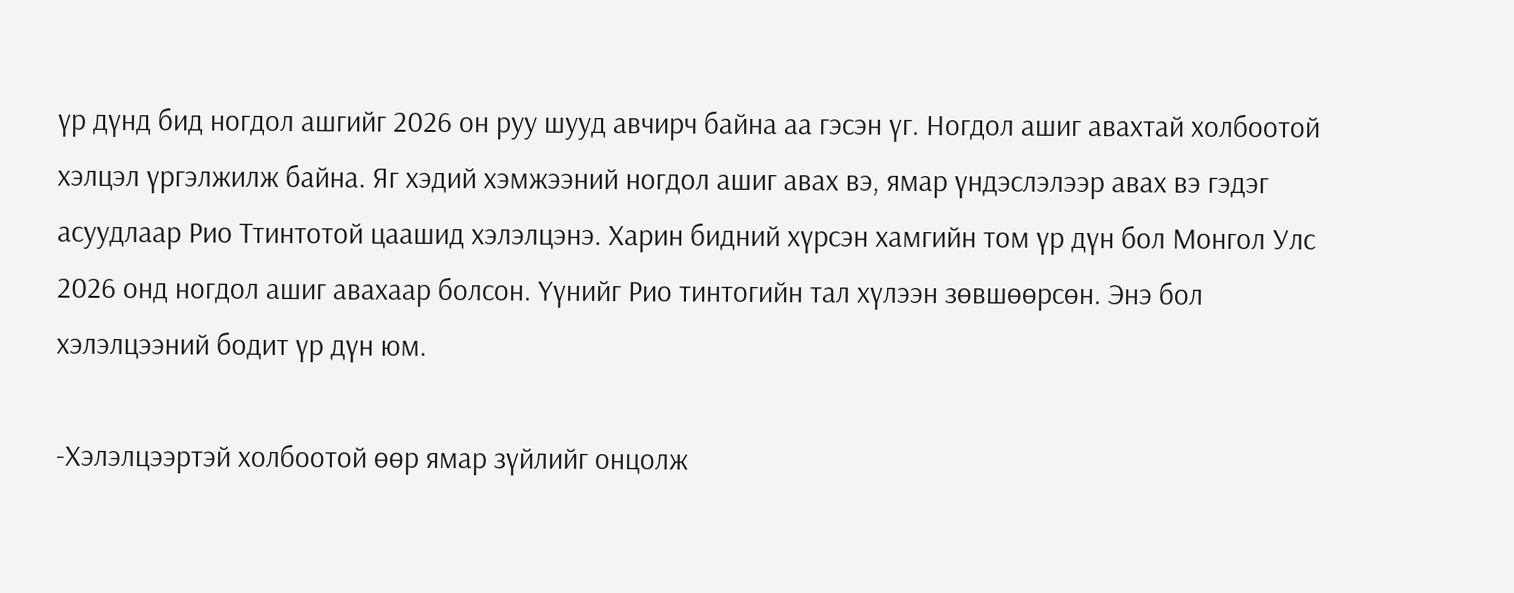үр дүнд бид ногдол ашгийг 2026 он руу шууд авчирч байна аа гэсэн үг. Ногдол ашиг авахтай холбоотой хэлцэл үргэлжилж байна. Яг хэдий хэмжээний ногдол ашиг авах вэ, ямар үндэслэлээр авах вэ гэдэг асуудлаар Рио Ттинтотой цаашид хэлэлцэнэ. Харин бидний хүрсэн хамгийн том үр дүн бол Монгол Улс 2026 онд ногдол ашиг авахаар болсон. Үүнийг Рио тинтогийн тал хүлээн зөвшөөрсөн. Энэ бол хэлэлцээний бодит үр дүн юм.

-Хэлэлцээртэй холбоотой өөр ямар зүйлийг онцолж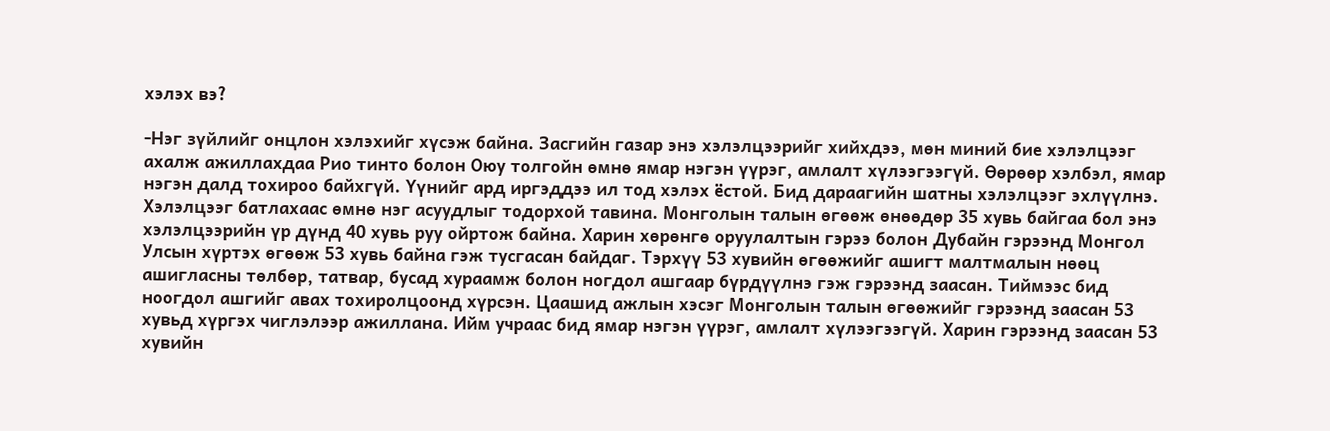хэлэх вэ?

-Нэг зүйлийг онцлон хэлэхийг хүсэж байна. Засгийн газар энэ хэлэлцээрийг хийхдээ, мөн миний бие хэлэлцээг ахалж ажиллахдаа Рио тинто болон Оюу толгойн өмнө ямар нэгэн үүрэг, амлалт хүлээгээгүй. Өөрөөр хэлбэл, ямар нэгэн далд тохироо байхгүй. Үүнийг ард иргэддээ ил тод хэлэх ёстой. Бид дараагийн шатны хэлэлцээг эхлүүлнэ. Хэлэлцээг батлахаас өмнө нэг асуудлыг тодорхой тавина. Монголын талын өгөөж өнөөдөр 35 хувь байгаа бол энэ хэлэлцээрийн үр дүнд 40 хувь руу ойртож байна. Харин хөрөнгө оруулалтын гэрээ болон Дубайн гэрээнд Монгол Улсын хүртэх өгөөж 53 хувь байна гэж тусгасан байдаг. Тэрхүү 53 хувийн өгөөжийг ашигт малтмалын нөөц ашигласны төлбөр, татвар, бусад хураамж болон ногдол ашгаар бүрдүүлнэ гэж гэрээнд заасан. Тиймээс бид ноогдол ашгийг авах тохиролцоонд хүрсэн. Цаашид ажлын хэсэг Монголын талын өгөөжийг гэрээнд заасан 53 хувьд хүргэх чиглэлээр ажиллана. Ийм учраас бид ямар нэгэн үүрэг, амлалт хүлээгээгүй. Харин гэрээнд заасан 53 хувийн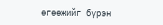өгөөжийг бүрэн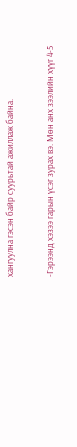хангуулна гэсэн байр суурьтай ажиллаж байна.

-Гэрээнд хэзээ гарын үсэг зурах вэ. Мөн анх зээлийн хүүг 4-5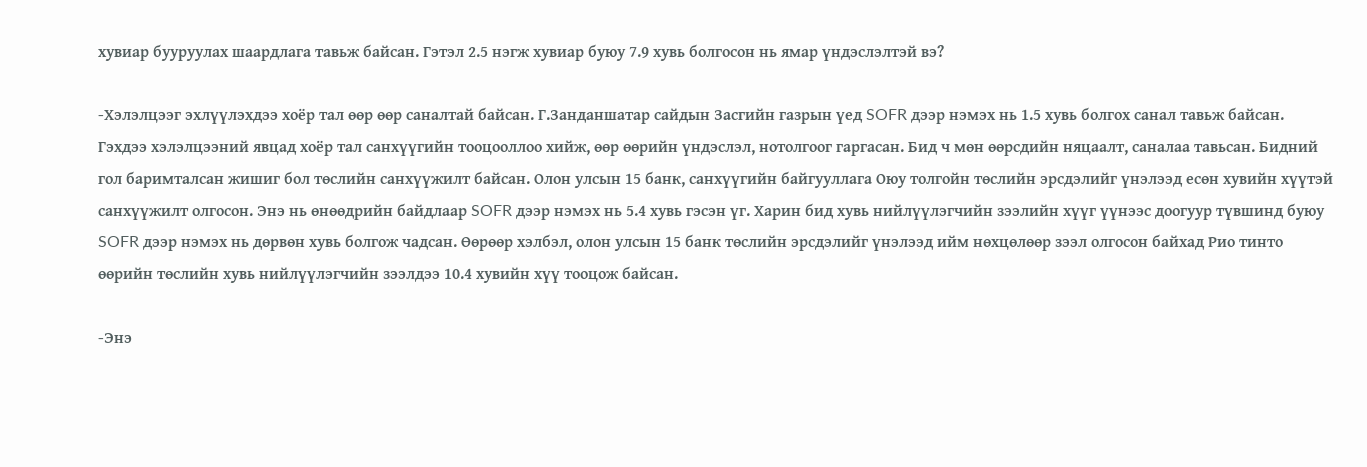хувиар бууруулах шаардлага тавьж байсан. Гэтэл 2.5 нэгж хувиар буюу 7.9 хувь болгосон нь ямар үндэслэлтэй вэ?

-Хэлэлцээг эхлүүлэхдээ хоёр тал өөр өөр саналтай байсан. Г.Занданшатар сайдын Засгийн газрын үед SOFR дээр нэмэх нь 1.5 хувь болгох санал тавьж байсан. Гэхдээ хэлэлцээний явцад хоёр тал санхүүгийн тооцооллоо хийж, өөр өөрийн үндэслэл, нотолгоог гаргасан. Бид ч мөн өөрсдийн няцаалт, саналаа тавьсан. Бидний гол баримталсан жишиг бол төслийн санхүүжилт байсан. Олон улсын 15 банк, санхүүгийн байгууллага Оюу толгойн төслийн эрсдэлийг үнэлээд есөн хувийн хүүтэй санхүүжилт олгосон. Энэ нь өнөөдрийн байдлаар SOFR дээр нэмэх нь 5.4 хувь гэсэн үг. Харин бид хувь нийлүүлэгчийн зээлийн хүүг үүнээс доогуур түвшинд буюу SOFR дээр нэмэх нь дөрвөн хувь болгож чадсан. Өөрөөр хэлбэл, олон улсын 15 банк төслийн эрсдэлийг үнэлээд ийм нөхцөлөөр зээл олгосон байхад Рио тинто өөрийн төслийн хувь нийлүүлэгчийн зээлдээ 10.4 хувийн хүү тооцож байсан.

-Энэ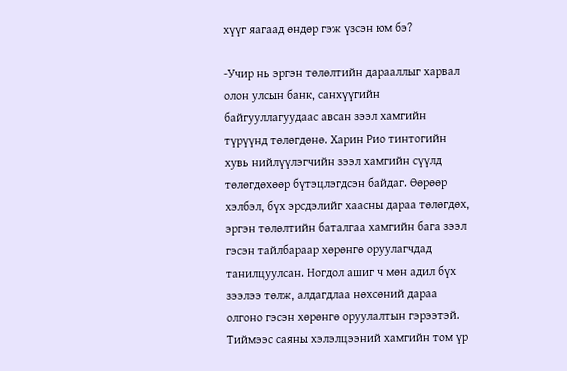хүүг яагаад өндөр гэж үзсэн юм бэ?

-Учир нь эргэн төлөлтийн дарааллыг харвал олон улсын банк, санхүүгийн байгууллагуудаас авсан зээл хамгийн түрүүнд төлөгдөнө. Харин Рио тинтогийн хувь нийлүүлэгчийн зээл хамгийн сүүлд төлөгдөхөөр бүтэцлэгдсэн байдаг. Өөрөөр хэлбэл, бүх эрсдэлийг хаасны дараа төлөгдөх, эргэн төлөлтийн баталгаа хамгийн бага зээл гэсэн тайлбараар хөрөнгө оруулагчдад танилцуулсан. Ногдол ашиг ч мөн адил бүх зээлээ төлж, алдагдлаа нөхсөний дараа олгоно гэсэн хөрөнгө оруулалтын гэрээтэй. Тиймээс саяны хэлэлцээний хамгийн том үр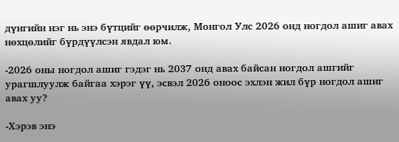дүнгийн нэг нь энэ бүтцийг өөрчилж, Монгол Улс 2026 онд ногдол ашиг авах нөхцөлийг бүрдүүлсэн явдал юм.

-2026 оны ногдол ашиг гэдэг нь 2037 онд авах байсан ногдол ашгийг урагшлуулж байгаа хэрэг үү, эсвэл 2026 оноос эхлэн жил бүр ногдол ашиг авах уу?

-Хэрэв энэ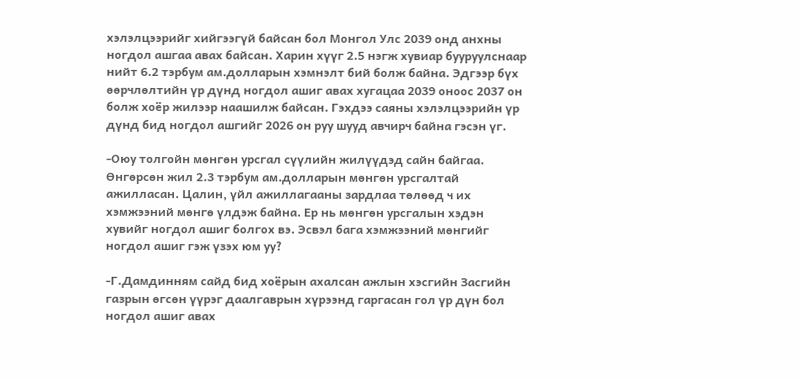хэлэлцээрийг хийгээгүй байсан бол Монгол Улс 2039 онд анхны ногдол ашгаа авах байсан. Харин хүүг 2.5 нэгж хувиар бууруулснаар нийт 6.2 тэрбум ам.долларын хэмнэлт бий болж байна. Эдгээр бүх өөрчлөлтийн үр дүнд ногдол ашиг авах хугацаа 2039 оноос 2037 он болж хоёр жилээр наашилж байсан. Гэхдээ саяны хэлэлцээрийн үр дүнд бид ногдол ашгийг 2026 он руу шууд авчирч байна гэсэн үг.

-Оюу толгойн мөнгөн урсгал сүүлийн жилүүдэд сайн байгаа. Өнгөрсөн жил 2.3 тэрбум ам.долларын мөнгөн урсгалтай ажилласан. Цалин, үйл ажиллагааны зардлаа төлөөд ч их хэмжээний мөнгө үлдэж байна. Ер нь мөнгөн урсгалын хэдэн хувийг ногдол ашиг болгох вэ. Эсвэл бага хэмжээний мөнгийг ногдол ашиг гэж үзэх юм уу?

-Г.Дамдинням сайд бид хоёрын ахалсан ажлын хэсгийн Засгийн газрын өгсөн үүрэг даалгаврын хүрээнд гаргасан гол үр дүн бол ногдол ашиг авах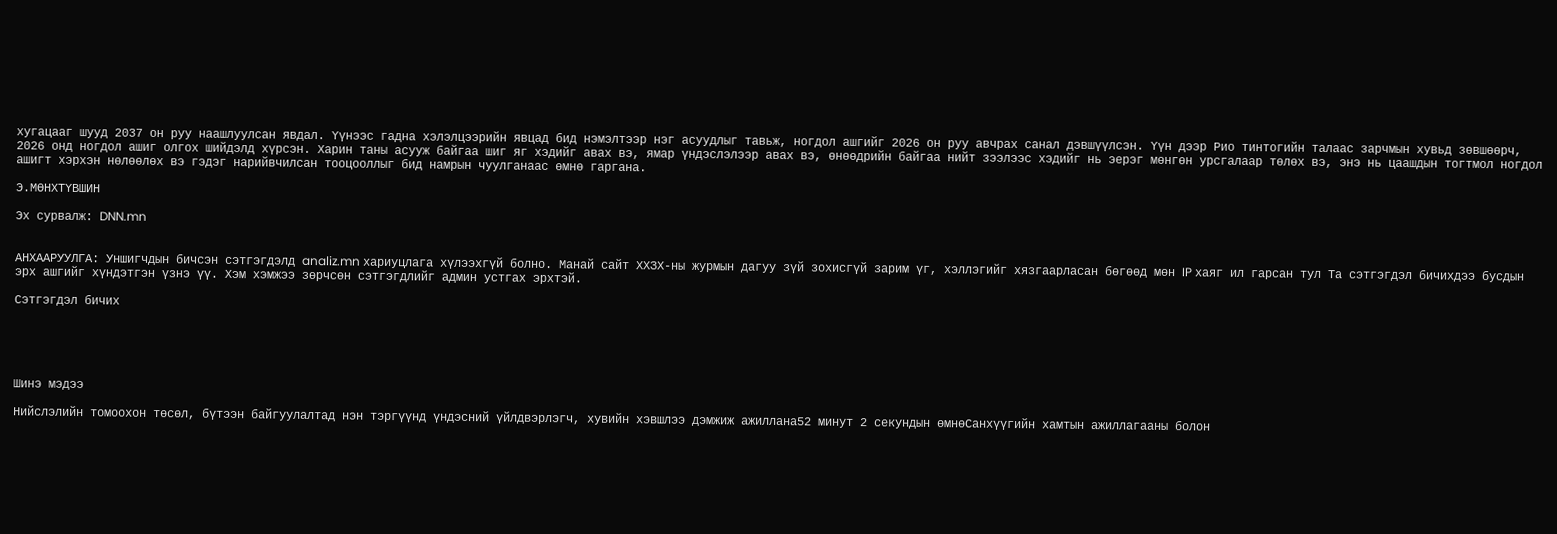хугацааг шууд 2037 он руу наашлуулсан явдал. Үүнээс гадна хэлэлцээрийн явцад бид нэмэлтээр нэг асуудлыг тавьж, ногдол ашгийг 2026 он руу авчрах санал дэвшүүлсэн. Үүн дээр Рио тинтогийн талаас зарчмын хувьд зөвшөөрч, 2026 онд ногдол ашиг олгох шийдэлд хүрсэн. Харин таны асууж байгаа шиг яг хэдийг авах вэ, ямар үндэслэлээр авах вэ, өнөөдрийн байгаа нийт зээлээс хэдийг нь эерэг мөнгөн урсгалаар төлөх вэ, энэ нь цаашдын тогтмол ногдол ашигт хэрхэн нөлөөлөх вэ гэдэг нарийвчилсан тооцооллыг бид намрын чуулганаас өмнө гаргана.

Э.МӨНХТҮВШИН

Эх сурвалж: DNN.mn


АНХААРУУЛГА: Уншигчдын бичсэн сэтгэгдэлд analiz.mn хариуцлага хүлээхгүй болно. Манай сайт ХХЗХ-ны журмын дагуу зүй зохисгүй зарим үг, хэллэгийг хязгаарласан бөгөөд мөн IP хаяг ил гарсан тул Та сэтгэгдэл бичихдээ бусдын эрх ашгийг хүндэтгэн үзнэ үү. Хэм хэмжээ зөрчсөн сэтгэгдлийг админ устгах эрхтэй.

Сэтгэгдэл бичих





Шинэ мэдээ

Нийслэлийн томоохон төсөл, бүтээн байгуулалтад нэн тэргүүнд үндэсний үйлдвэрлэгч, хувийн хэвшлээ дэмжиж ажиллана52 минут 2 секундын өмнөСанхүүгийн хамтын ажиллагааны болон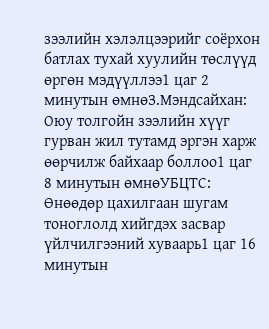зээлийн хэлэлцээрийг соёрхон батлах тухай хуулийн төслүүд өргөн мэдүүллээ1 цаг 2 минутын өмнөЗ.Мэндсайхан: Оюу толгойн зээлийн хүүг гурван жил тутамд эргэн харж өөрчилж байхаар боллоо1 цаг 8 минутын өмнөУБЦТС: Өнөөдөр цахилгаан шугам тоноглолд хийгдэх засвар үйлчилгээний хуваарь1 цаг 16 минутын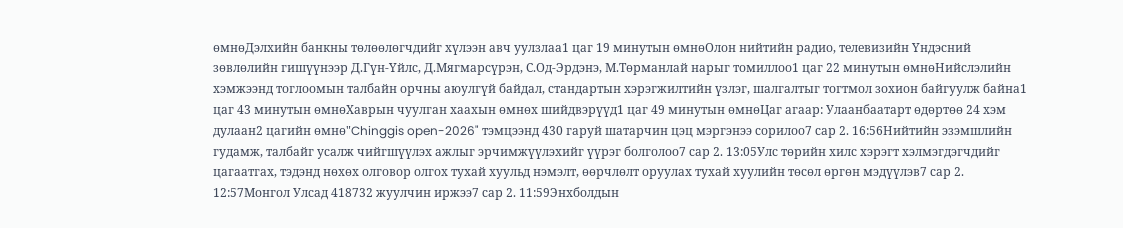өмнөДэлхийн банкны төлөөлөгчдийг хүлээн авч уулзлаа1 цаг 19 минутын өмнөОлон нийтийн радио, телевизийн Үндэсний зөвлөлийн гишүүнээр Д.Гүн-Үйлс, Д.Мягмарсүрэн, С.Од-Эрдэнэ, М.Төрманлай нарыг томиллоо1 цаг 22 минутын өмнөНийслэлийн хэмжээнд тоглоомын талбайн орчны аюулгүй байдал, стандартын хэрэгжилтийн үзлэг, шалгалтыг тогтмол зохион байгуулж байна1 цаг 43 минутын өмнөХаврын чуулган хаахын өмнөх шийдвэрүүд1 цаг 49 минутын өмнөЦаг агаар: Улаанбаатарт өдөртөө 24 хэм дулаан2 цагийн өмнө"Chinggis open-2026" тэмцээнд 430 гаруй шатарчин цэц мэргэнээ сорилоо7 сар 2. 16:56Нийтийн эзэмшлийн гудамж, талбайг усалж чийгшүүлэх ажлыг эрчимжүүлэхийг үүрэг болголоо7 сар 2. 13:05Улс төрийн хилс хэрэгт хэлмэгдэгчдийг цагаатгах, тэдэнд нөхөх олговор олгох тухай хуульд нэмэлт, өөрчлөлт оруулах тухай хуулийн төсөл өргөн мэдүүлэв7 сар 2. 12:57Монгол Улсад 418732 жуулчин иржээ7 сар 2. 11:59Энхболдын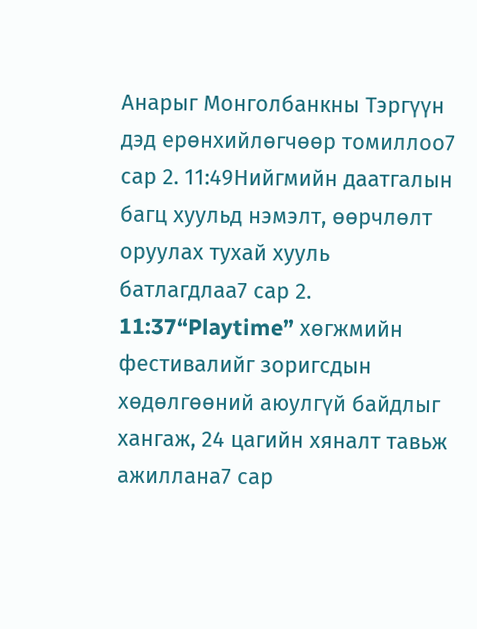Анарыг Монголбанкны Тэргүүн дэд ерөнхийлөгчөөр томиллоо7 сар 2. 11:49Нийгмийн даатгалын багц хуульд нэмэлт, өөрчлөлт оруулах тухай хууль батлагдлаа7 сар 2. 11:37“Playtime” хөгжмийн фестивалийг зоригсдын хөдөлгөөний аюулгүй байдлыг хангаж, 24 цагийн хяналт тавьж ажиллана7 сар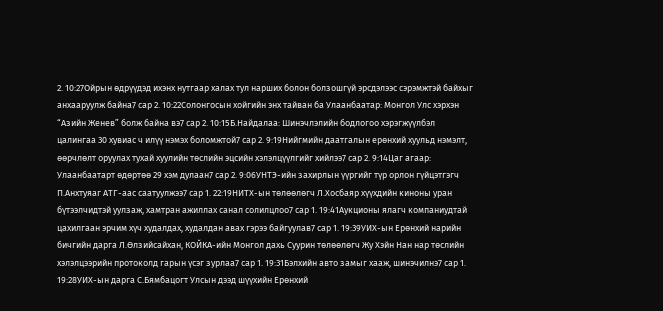2. 10:27Ойрын өдрүүдэд ихэнх нутгаар халах тул нарших болон болзошгүй эрсдэлээс сэрэмжтэй байхыг анхааруулж байна7 сар 2. 10:22Солонгосын хойгийн энх тайван ба Улаанбаатар: Монгол Улс хэрхэн “Азийн Женев” болж байна вэ7 сар 2. 10:15Б.Найдалаа: Шинэчлэлийн бодлогоо хэрэгжүүлбэл цалингаа 30 хувиас ч илүү нэмэх боломжтой7 сар 2. 9:19Нийгмийн даатгалын ерөнхий хуульд нэмэлт, өөрчлөлт оруулах тухай хуулийн төслийн эцсийн хэлэлцүүлгийг хийлээ7 сар 2. 9:14Цаг агаар: Улаанбаатарт өдөртөө 29 хэм дулаан7 сар 2. 9:06УНТЭ-ийн захирлын үүргийг түр орлон гүйцэтгэгч П.Анхтуяаг АТГ-аас саатуулжээ7 сар 1. 22:19НИТХ-ын төлөөлөгч Л.Хосбаяр хүүхдийн киноны уран бүтээлчидтэй уулзаж, хамтран ажиллах санал солилцлоо7 сар 1. 19:41Аукционы ялагч компаниудтай цахилгаан эрчим хүч худалдах, худалдан авах гэрээ байгуулав7 сар 1. 19:39УИХ-ын Ерөнхий нарийн бичгийн дарга Л.Өлзийсайхан, КОЙКА-ийн Монгол дахь Суурин төлөөлөгч Жу Хэйн Нан нар төслийн хэлэлцээрийн протоколд гарын үсэг зурлаа7 сар 1. 19:31Бэлхийн авто замыг хааж, шинэчилнэ7 сар 1. 19:28УИХ-ын дарга С.Бямбацогт Улсын дээд шүүхийн Ерөнхий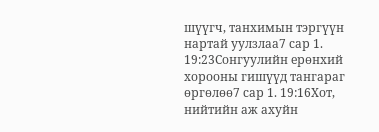шүүгч, танхимын тэргүүн нартай уулзлаа7 сар 1. 19:23Сонгуулийн ерөнхий хорооны гишүүд тангараг өргөлөө7 сар 1. 19:16Хот, нийтийн аж ахуйн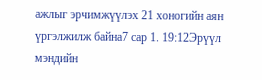ажлыг эрчимжүүлэх 21 хоногийн аян үргэлжилж байна7 сар 1. 19:12Эрүүл мэндийн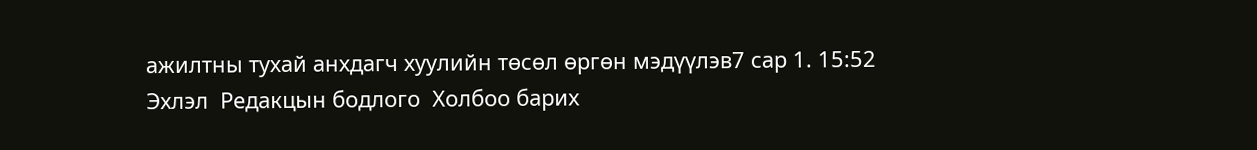ажилтны тухай анхдагч хуулийн төсөл өргөн мэдүүлэв7 сар 1. 15:52
Эхлэл  Редакцын бодлого  Холбоо барих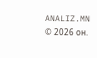ANALIZ.MN © 2026 он.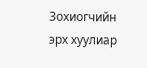Зохиогчийн эрх хуулиар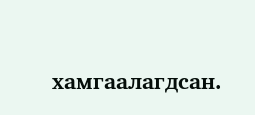хамгаалагдсан.